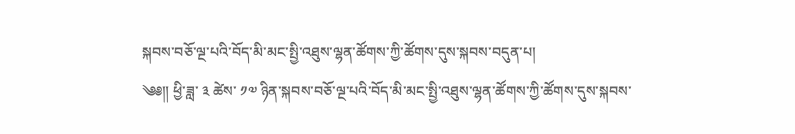སྐབས་བཅོ་ལྔ་པའི་བོད་མི་མང་སྤྱི་འཐུས་ལྷན་ཚོགས་ཀྱི་ཚོགས་དུས་སྐབས་བདུན་པ།
༄༅༎ ཕྱི་ཟླ་ ༣ ཚེས་ ༡༧ ཉིན་སྐབས་བཅོ་ལྔ་པའི་བོད་མི་མང་སྤྱི་འཐུས་ལྷན་ཚོགས་ཀྱི་ཚོགས་དུས་སྐབས་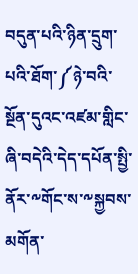བདུན་པའི་ཉིན་དྲུག་པའི་ཐོག་༼ཉེ་བའི་སྔོན་དུའང་འཛམ་གླིང་ཞི་བདེའི་དེད་དཔོན་སྤྱི་ནོར་༸གོང་ས་༸སྐྱབས་མགོན་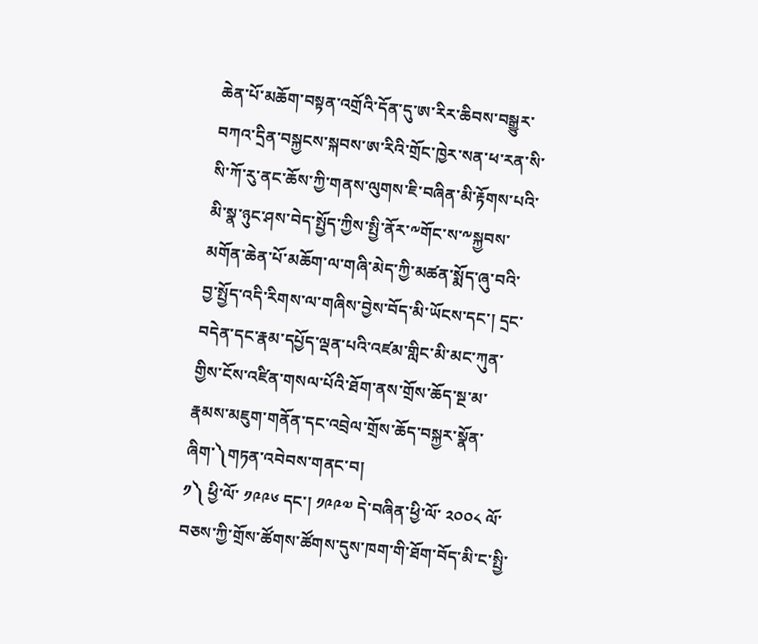ཆེན་པོ་མཆོག་བསྟན་འགྲོའི་དོན་དུ་ཨ་རིར་ཆིབས་བསྒྱུར་བཀའ་དྲིན་བསྐྱངས་སྐབས་ཨ་རིའི་གྲོང་ཁྱེར་སན་ཕ་རན་སི་སི་ཀོ་རུ་ནང་ཆོས་ཀྱི་གནས་ལུགས་ཇི་བཞིན་མི་རྟོགས་པའི་མི་སྣ་ཉུང་ཤས་བེད་སྤྱོད་ཀྱིས་སྤྱི་ནོར་༸གོང་ས་༸སྐྱབས་མགོན་ཆེན་པོ་མཆོག་ལ་གཞི་མེད་ཀྱི་མཚན་སྨོད་ཞུ་བའི་བྱ་སྤྱོད་འདི་རིགས་ལ་གཞིས་བྱེས་བོད་མི་ཡོངས་དང་། དྲང་བདེན་དང་རྣམ་དཔྱོད་ལྡན་པའི་འཛམ་གླིང་མི་མང་ཀུན་གྱིས་ངོས་འཛིན་གསལ་པོའི་ཐོག་ནས་གྲོས་ཆོད་སྔ་མ་རྣམས་མཇུག་གནོན་དང་འབྲེལ་གྲོས་ཆོད་བསྐྱར་སྣོན་ཞིག་༽གཏན་འབེབས་གནང་བ།
༡༽ ཕྱི་ལོ་ ༡༩༩༦ དང་། ༡༩༩༧ དེ་བཞིན་ཕྱི་ལོ་ ༢༠༠༨ ལོ་བཅས་ཀྱི་གྲོས་ཚོགས་ཚོགས་དུས་ཁག་གི་ཐོག་བོད་མི་ང་སྤྱི་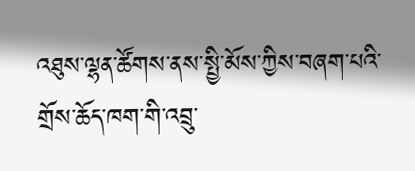འཐུས་ལྷན་ཚོགས་ནས་སྤྱི་མོས་ཀྱིས་བཞག་པའི་གྲོས་ཆོད་ཁག་གི་འབྲུ་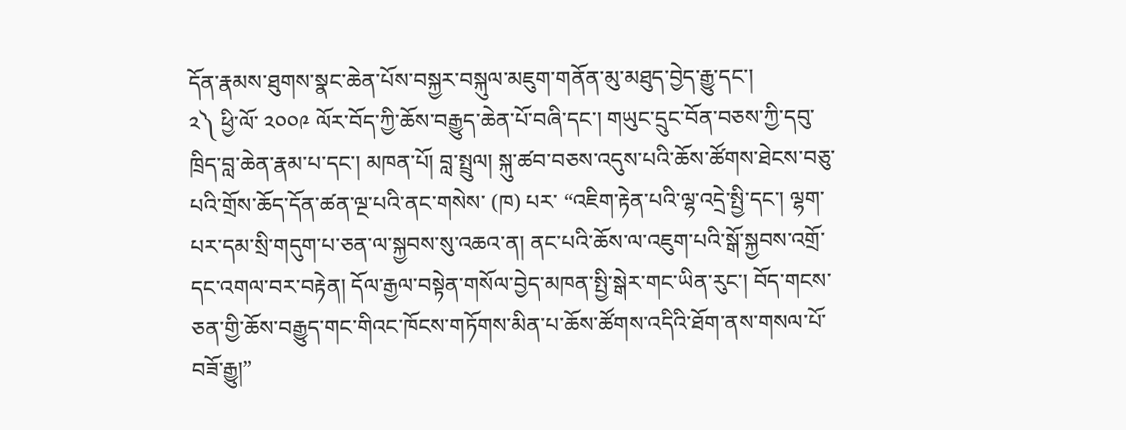དོན་རྣམས་ཐུགས་སྣང་ཆེན་པོས་བསྐྱར་བསྐུལ་མཇུག་གནོན་མུ་མཐུད་བྱེད་རྒྱུ་དང་།
༢༽ ཕྱི་ལོ་ ༢༠༠༩ ལོར་བོད་ཀྱི་ཆོས་བརྒྱུད་ཆེན་པོ་བཞི་དང་། གཡུང་དྲུང་བོན་བཅས་ཀྱི་དབུ་ཁྲིད་བླ་ཆེན་རྣམ་པ་དང་། མཁན་པོ། བླ་སྤྲུལ། སྐུ་ཚབ་བཅས་འདུས་པའི་ཆོས་ཚོགས་ཐེངས་བཅུ་པའི་གྲོས་ཆོད་དོན་ཚན་ལྔ་པའི་ནང་གསེས་ (ཁ) པར་ “འཇིག་རྟེན་པའི་ལྷ་འདྲེ་སྤྱི་དང་། ལྷག་པར་དམ་སྲི་གདུག་པ་ཅན་ལ་སྐྱབས་སུ་འཆའ་ན། ནང་པའི་ཆོས་ལ་འཇུག་པའི་སྒོ་སྐྱབས་འགྲོ་དང་འགལ་བར་བརྟེན། དོལ་རྒྱལ་བསྟེན་གསོལ་བྱེད་མཁན་སྤྱི་སྒེར་གང་ཡིན་རུང་། བོད་གངས་ཅན་གྱི་ཆོས་བརྒྱུད་གང་གིའང་ཁོངས་གཏོགས་མིན་པ་ཆོས་ཚོགས་འདིའི་ཐོག་ནས་གསལ་པོ་བཟོ་རྒྱུ།”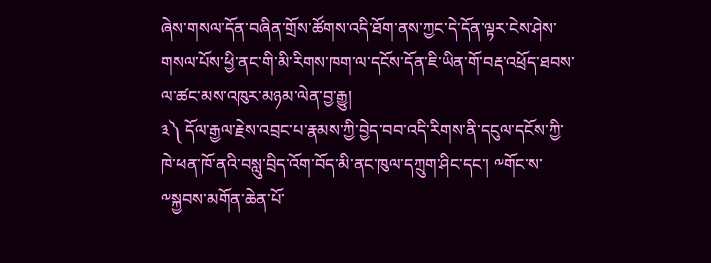ཞེས་གསལ་དོན་བཞིན་གྲོས་ཚོགས་འདི་ཐོག་ནས་ཀྱང་དེ་དོན་ལྟར་ངེས་ཤེས་གསལ་པོས་ཕྱི་ནང་གི་མི་རིགས་ཁག་ལ་དངོས་དོན་ཇི་ཡིན་གོ་བརྡ་འཕྲོད་ཐབས་ལ་ཚང་མས་འཁུར་མཉམ་ལེན་བྱ་རྒྱུ།
༣༽ དོལ་རྒྱལ་རྗེས་འབྲང་པ་རྣམས་ཀྱི་བྱེད་བབ་འདི་རིགས་ནི་དངུལ་དངོས་ཀྱི་ཁེ་ཕན་ཁོ་ནའི་བསླུ་བྲིད་འོག་བོད་མི་ནང་ཁུལ་དཀྲུག་ཤིང་དང་། ༸གོང་ས་༸སྐྱབས་མགོན་ཆེན་པོ་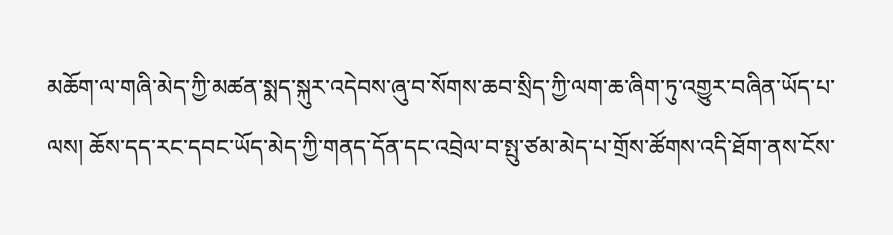མཆོག་ལ་གཞི་མེད་ཀྱི་མཚན་སྨད་སྐུར་འདེབས་ཞུ་བ་སོགས་ཆབ་སྲིད་ཀྱི་ལག་ཆ་ཞིག་ཏུ་འགྱུར་བཞིན་ཡོད་པ་ལས། ཆོས་དད་རང་དབང་ཡོད་མེད་ཀྱི་གནད་དོན་དང་འབྲེལ་བ་སྤུ་ཙམ་མེད་པ་གྲོས་ཚོགས་འདི་ཐོག་ནས་ངོས་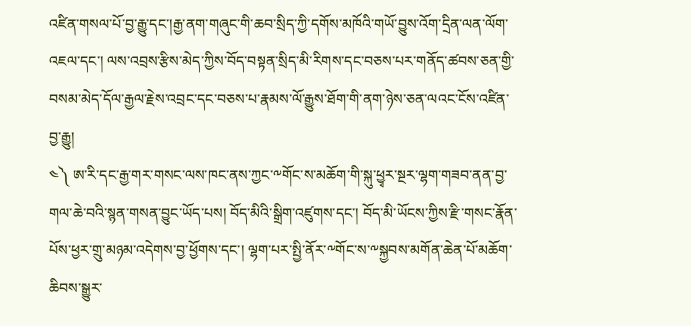འཛིན་གསལ་པོ་བྱ་རྒྱུ་དང་།རྒྱ་ནག་གཞུང་གི་ཆབ་སྲིད་ཀྱི་དགོས་མཁོའི་གཡོ་བྱུས་འོག་དྲིན་ལན་ལོག་འཇལ་དང་། ལས་འབྲས་རྩིས་མེད་ཀྱིས་བོད་བསྟན་སྲིད་མི་རིགས་དང་བཅས་པར་གནོད་ཚབས་ཅན་གྱི་བསམ་མེད་དོལ་རྒྱལ་རྗེས་འབྲང་དང་བཅས་པ་རྣམས་ལོ་རྒྱུས་ཐོག་གི་ནག་ཉེས་ཅན་ལའང་ངོས་འཛིན་བྱ་རྒྱུ།
༤༽ ཨ་རི་དང་རྒྱ་གར་གསང་ལས་ཁང་ནས་ཀྱང་༸གོང་ས་མཆོག་གི་སྐུ་ཕྱྭར་སྔར་ལྷག་གཟབ་ནན་བྱ་གལ་ཆེ་བའི་སྙན་གསན་བྱུང་ཡོད་པས། བོད་མིའི་སྒྲིག་འཛུགས་དང་། བོད་མི་ཡོངས་ཀྱིས་རྫི་གསང་རྣོན་པོས་ཕྱར་གྲུ་མཉམ་འདེགས་བྱ་ཕྱོགས་དང་། ལྷག་པར་སྤྱི་ནོར་༸གོང་ས་༸སྐྱབས་མགོན་ཆེན་པོ་མཆོག་ཆིབས་སྒྱུར་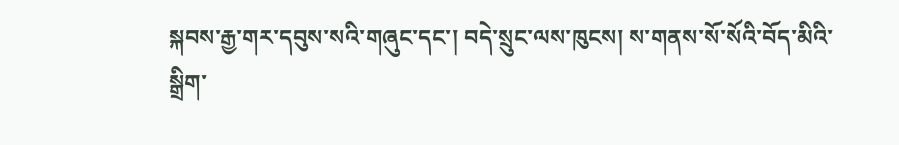སྐབས་རྒྱ་གར་དབུས་སའི་གཞུང་དང་། བདེ་སྲུང་ལས་ཁུངས། ས་གནས་སོ་སོའི་བོད་མིའི་སྒྲིག་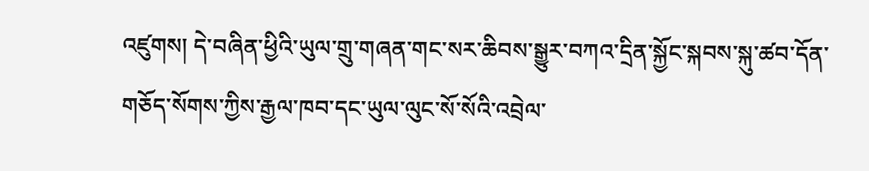འཛུགས། དེ་བཞིན་ཕྱིའི་ཡུལ་གྲུ་གཞན་གང་སར་ཆིབས་སྒྱུར་བཀའ་དྲིན་སྐྱོང་སྐབས་སྐུ་ཚབ་དོན་གཅོད་སོགས་ཀྱིས་རྒྱལ་ཁབ་དང་ཡུལ་ལུང་སོ་སོའི་འབྲེལ་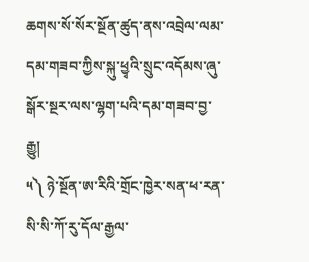ཆགས་སོ་སོར་སྔོན་ཚུད་ནས་འབྲེལ་ལམ་དམ་གཟབ་ཀྱིས་སྐུ་ཕྱྭའི་སྲུང་འདོམས་ཞུ་སྒོར་སྔར་ལས་ལྷག་པའི་དམ་གཟབ་བྱ་རྒྱུ།
༥༽ ཉེ་སྔོན་ཨ་རིའི་གྲོང་ཁྱེར་སན་ཕ་རན་སི་སི་ཀོ་རུ་དོལ་རྒྱལ་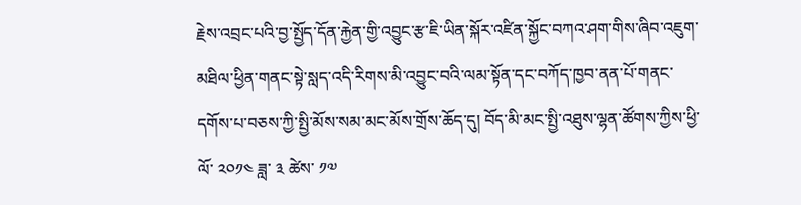རྗེས་འབྲང་པའི་བྱ་སྤྱོད་དོན་རྐྱེན་གྱི་འབྱུང་རྩ་ཇི་ཡིན་སྐོར་འཛིན་སྐྱོང་བཀའ་ཤག་གིས་ཞིབ་འཇུག་མཐིལ་ཕྱིན་གནང་སྟེ་སླད་འདི་རིགས་མི་འབྱུང་བའི་ལམ་སྟོན་དང་བཀོད་ཁྱབ་ནན་པོ་གནང་དགོས་པ་བཅས་ཀྱི་སྤྱི་མོས་སམ་མང་མོས་གྲོས་ཆོད་དུ། བོད་མི་མང་སྤྱི་འཐུས་ལྷན་ཚོགས་ཀྱིས་ཕྱི་ལོ་ ༢༠༡༤ ཟླ་ ༣ ཚེས་ ༡༧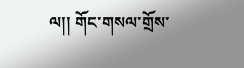ལ།། གོང་གསལ་གྲོས་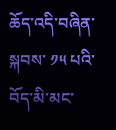ཆོད་འདི་བཞིན་སྐབས་ ༡༥ པའི་བོད་མི་མང་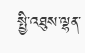སྤྱི་འཐུས་ལྷན་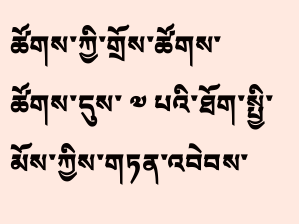ཚོགས་ཀྱི་གྲོས་ཚོགས་ཚོགས་དུས་ ༧ པའི་ཐོག་སྤྱི་མོས་ཀྱིས་གཏན་འབེབས་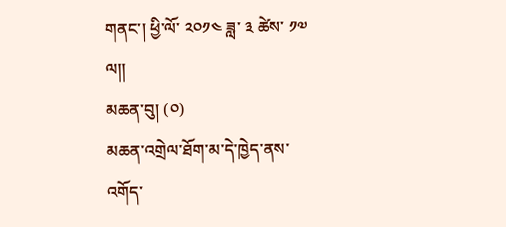གནང་། ཕྱི་ལོ་ ༢༠༡༤ ཟླ་ ༣ ཚེས་ ༡༧ ལ།།
མཆན་བུ། (༠)
མཆན་འགྲེལ་ཐོག་མ་དེ་ཁྱེད་ནས་འགོད་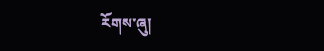རོགས་ཞུ།